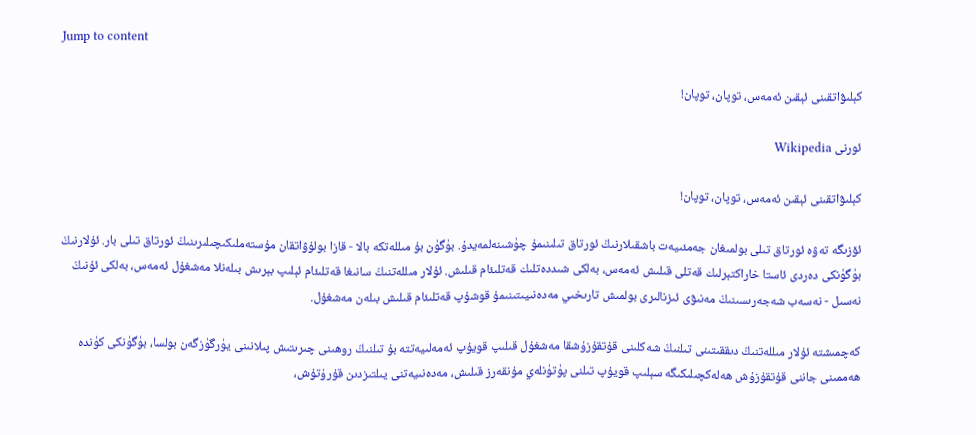Jump to content

كېلىۋاتقىنى ئېقىن ئەمەس، توپان، توپان!

ئورنى Wikipedia

كېلىۋاتقىنى ئېقىن ئەمەس، توپان، توپان!

ئۆزىگە تەۋە ئورتاق تىلى بولمىغان جەمئىيەت باشقىلارنىڭ ئورتاق تىلىنىمۇ چۈشىنەلمەيدۇ. بۈگۈن بۇ مىللەتكە بالا - قازا بولۇۋاتقان مۇستەملىكىچىلىرىنىڭ ئورتاق تىلى بار. ئۇلارنىڭ بۈگۈنكى دەردى ئاستا خاراكتېرلىك قەتلى قىلىش ئەمەس، بەلكى شىددەتلىك قەتلىئام قىلىش. ئۇلار مىللەتنىڭ سانىغا قەتلىئام ئېلىپ بېرىش بىلەنلا مەشغۇل ئەمەس، بەلكى ئۇنىڭ نەسىل - نەسەب شەجەرىسىنىڭ مەنىۋى ئىزنالىرى بولمىش تارىخىي مەدەنىيىتىنىمۇ قوشۇپ قەتلىئام قىلىش بىلەن مەشغۇل.

كەچمىشتە ئۇلار مىللەتنىڭ دىققىتىنى تىلنىڭ شەكلىنى قۇتقۇزۇشقا مەشغۇل قىلىپ قويۇپ ئەمەلىيەتتە بۇ تىلنىڭ روھىنى چىرىتىش پىلانىنى يۈرگۈزگەن بولسا، بۈگۈنكى كۈندە ھەممىنى جاننى قۇتقۇزۇش ھەلەكچىلىكىگە سېلىپ قويۇپ تىلنى پۈتۈنلەي مۇنقەرز قىلىش، مەدەنىيەتنى يىلتىزدىن قۇرۇتۇش،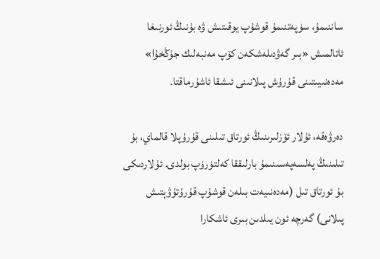ساننىمۇ، سۈپەتنىمۇ قوشۇپ يوقىتىش ۋە بۇنىڭ ئورنىغا ئاتالمىش «بىر گەۋدىلەشكەن كۆپ مەنبەلىك جۇڭخۇا» مەدەنىيىتىنى قۇرۇش پىلانىنى ئىشقا ئاشۇرماقتا.

دەرۋەقە، ئۇلار ئۆزلىرىنىڭ ئورتاق تىلىنى قۇرۇپلا قالماي، بۇ تىلىنىڭ پەلسەپەسىنىمۇ بارلىققا كەلتۈرۈپ بولدى. ئۇلاردىكى بۇ ئورتاق تىل (مەدەنىيەت بىلەن قوشۇپ قۇرۇتۇۋېتىش پىلانى) گەرچە ئون يىلدىن بىرى ئاشكارا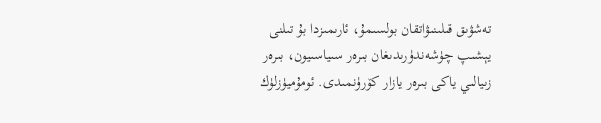تەشۋىق قىلىنىۋاتقان بولسىمۇ، ئارىمىزدا بۇ تىلنى يېشىپ چۈشەندۈرىدىغان بىرەر سىياسىيون، بىرەر زىيالىي ياكى بىرەر يازار كۆرۈنمىدى. ئومۇميۈزلۈك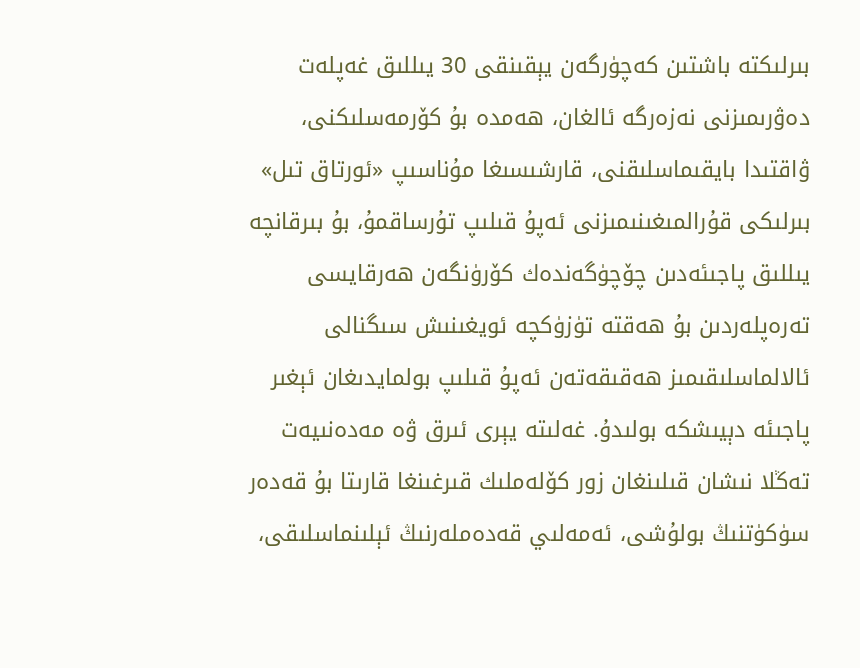بىرلىكتە باشتىن كەچۈرگەن يېقىنقى 30 يىللىق غەپلەت دەۋرىمىزنى نەزەرگە ئالغان، ھەمدە بۇ كۆرمەسلىكنى، ۋاقتىدا بايقىماسلىقنى، قارشىسىغا مۇناسىپ «ئورتاق تىل» بىرلىكى قۇرالمىغىنىمىزنى ئەپۇ قىلىپ تۇرساقمۇ، بۇ بىرقانچە يىللىق پاجىئەدىن چۆچۈگەندەك كۆرۈنگەن ھەرقايسى تەرەپلەردىن بۇ ھەقتە تۈزۈكچە ئويغىنىش سىگنالى ئالالماسلىقىمىز ھەقىقەتەن ئەپۇ قىلىپ بولمايدىغان ئېغىر پاجىئە دېيىشكە بولىدۇ. غەلىتە يېرى ئىرق ۋە مەدەنىيەت تەڭلا نىشان قىلىنغان زور كۆلەملىك قىرغىنغا قارىتا بۇ قەدەر سۈكۈتنىڭ بولۇشى، ئەمەلىي قەدەملەرنىڭ ئېلىنماسلىقى،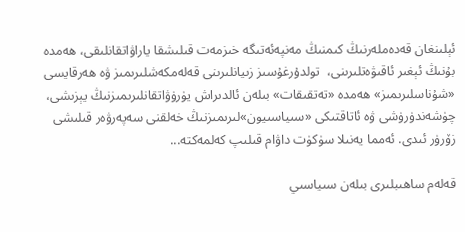ئېلىنغان قەدەملەرنىڭ كىمنىڭ مەنپەئەتىگە خىزمەت قىلىشقا ياراۋاتقانلىقى، ھەمدە بۇنىڭ ئېغىر ئاقىۋەتلىرىنى،  تولدۇرغۇسىز زىيانلىرىنى قەلەمكەشلىرىمىز ۋە ھەرقايسى «شۇناسلىرىمىز» ھەمدە «تەتقىقات» بىلەن ئالدىراش يۈرۈۋاتقانلىرىمىزنىڭ يېزىشى، چۈشەندۈرۈشى ۋە ئاتاقتىكى «سىياسىيون»لىرىمىزنىڭ خەلقنى سەپەرۋەر قىلىشى زۆرۈر ئىدى. ئەمما يەنىلا سۈكۈت داۋام قىلىپ كەلمەكتە...

قەلەم ساھىبلىرى بىلەن سىياسىي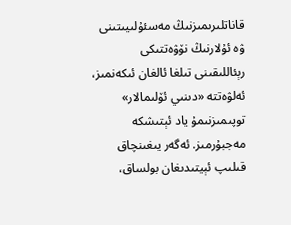قاناتلىرىمىزنىڭ مەسئۇلىيىتىنى ۋە ئۇلارنىڭ نۆۋەتتىكى رېئاللىقىنى تىلغا ئالغان ئىكەنمىز، ئەلۋەتتە «دىنىي ئۆلىمالار» توپىمىزنىمۇ ياد ئېتىشكە مەجبۇرمىز. ئەگەر يىغىنچاق قىلىپ ئېيتىدىغان بولساق،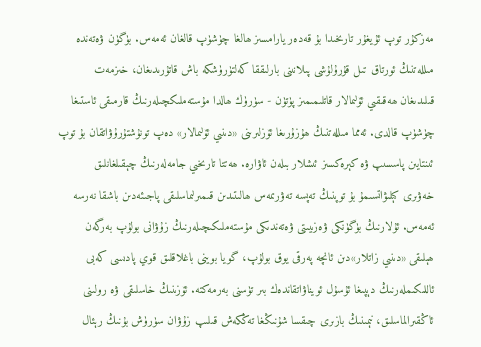مەزكۇر توپ ئۇيغۇر تارىخىدا بۇ قەدەر يارامسىز ھالغا چۈشۈپ قالغان ئەمەس. بۈگۈن ۋەتەندە مىللەتنىڭ ئورتاق تىل قۇرۇلۇشى پىلانىنى بارلىققا كەلتۈرۈشكە باش قاتۇرىدىغان، خىزمەت قىلىدىغان ھەقىقىي ئۆلىمالار قاتلىمىمىز پۈتۈن - سۈرۈك ھالدا مۇستەملىكچىلەرنىڭ قارمىقى ئاستىغا چۈشۈپ قالدى. ئەمما مىللەتنىڭ ھۇزۇرىغا ئۆزلىرىنى «دىنىي ئۆلىمالار» دەپ تونۇشتۇرۇۋاتقان بۇ توپ ئىنتايىن پاسسىپ ۋە كېرەكسىز ئىشلار بىلەن ئاۋارە. ھەتتا تارىخىي جامەلەرنىڭ چېقىلغانلىق خەۋىرى كېلىۋاتسىمۇ بۇ توپنىڭ تەپسە تەۋرىمەس ھالىتىدىن قىمىرلىماسلىقى پاجىئەدىن باشقا نەرسە ئەمەس. ئۇلارنىڭ بۈگۈنكى ۋەزىيىتى ۋەتەندىكى مۇستەملىكىچىلەرنىڭ زۇۋانى بولۇپ بەرگەن ھېلىقى «دىنىي زاتلار»دىن ئانچە پەرقى يوق بولۇپ، گويا بوينى باغلاقلىق قوي پادىسى كەبى ئاللىكىملەرنىڭ دېپىغا ئۇسۇل ئويناۋاتقاندەك بىر تۈسنى بەرمەكتە. ئۆزىنىڭ خاسلىقى ۋە رولىنى ئاڭقىرالماسلىق، نېمىنىڭ بازىرى چىقسا شۇنىڭغا تەڭكەش قىلىپ زۇۋان سۈرۈش بۇنىڭ رېئال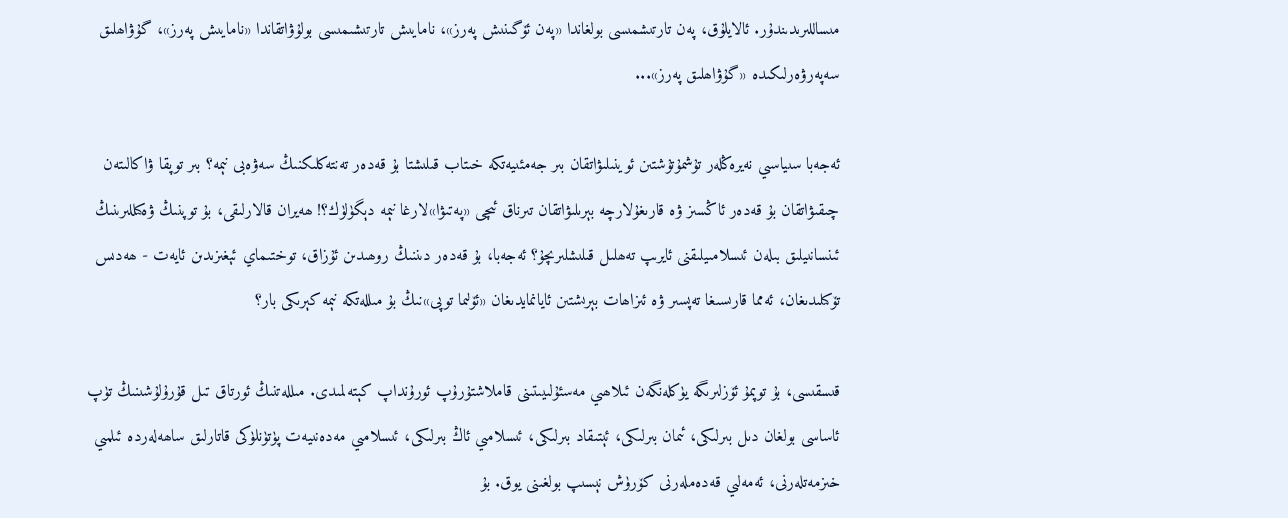مىساللىرىدىندۇر. ئالايلۇق، پەن تارتىشمىسى بولغاندا «پەن ئۆگىنىش پەرز»، نامايىش تارتىشىمىسى بولۇۋاتقاندا «نامايىش پەرز»، گۇۋاھلىق سەپەرۋەرلىكىدە «گۇۋاھلىق پەرز»...

ئەجەبا سىياسىي نەيرەڭلەر تۇشمۇتۇشتىن ئوينىلىۋاتقان بىر جەمئىيەتكە خىتاب قىلىشتا بۇ قەدەر تەنتەكلىكنىڭ سەۋەبى نېمە؟ بىر توپقا ۋاكالىتەن چىقىۋاتقان بۇ قەدەر ئاڭسىز ۋە قارىغۇلارچە بېرىلىۋاتقان تىرناق ئىچى «پەتىۋا»لارغا نېمە دېگۈلۈك؟! ھەيران قالارلىقى، بۇ توپنىڭ ۋەكىللىرىنىڭ ئىنسانىيلىق بىلەن ئىسلامىيلىقنى ئايرىپ تەھلىل قىلىشلىرىچۇ؟ ئەجەبا، بۇ قەدەر دىننىڭ روھىدىن ئۇزاق، توختىماي ئېغىزىدىن ئايەت - ھەدىس تۆكىلىدىغان، ئەمما قارىسىغا تەپسىر ۋە ئىزاھات بېرىشتىن ئايانمايدىغان «ئۆلىما توپى»نىڭ بۇ مىللەتكە نېمە كېرىكى بار؟

قىسقىسى، بۇ توپمۇ ئۆزلىرىگە يۈكلەنگەن ئىلاھىي مەسئۇلىيىتىنى قاملاشتۇرۇپ ئورۇنداپ كېتەلمىدى. مىللەتنىڭ ئورتاق تىل قۇرۇلۇشىنىڭ تۈپ ئاساسى بولغان دىل بىرلىكى، ئىمان بىرلىكى، ئېتىقاد بىرلىكى، ئىسلامىي ئاڭ بىرلىكى، ئىسلامىي مەدەنىيەت پۈتۈنلۈكى قاتارلىق ساھەلەردە ئىلمىي خىزمەتلەرنى، ئەمەلىي قەدەملەرنى كۆرۈش نېسىپ بولغىنى يوق. بۇ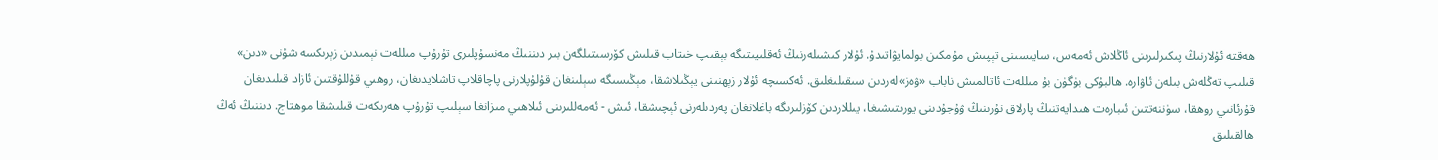ھەقتە ئۇلارنىڭ پىكىرلىرىنى ئاڭلاش ئەمەس، سايىسىنى تېپىش مۇمكىن بولمايۋاتىدۇ. ئۇلار كىشىلەرنىڭ ئەقلىيىتىگە بېقىپ خىتاب قىلىش كۆرسىتىلگەن بىر دىننىڭ مەنسۇپلىرى تۇرۇپ مىللەت نېمىدىن زېرىكسە شۇنى «دىن» قىلىپ تەڭلەش بىلەن ئاۋارە. ھالبۇكى بۈگۈن بۇ مىللەت ئاتالمىش ناباب «ۋەز»لەردىن سىقىلىغلىق. ئەكسىچە ئۇلار زېھنىنى يېڭىلاشقا، مېڭىسىگە سېلىنغان قۇلۇپلارنى پاچاقلاپ تاشلايدىغان، روھىي قۇللۇقتىن ئازاد قىلىدىغان قۇرئانىي روھقا، سۈننەتتىن ئىبارەت ھىدايەتنىڭ پارلاق نۇرىنىڭ ۋۇجۇدىنى يورىتىشىغا، يىللاردىن كۆزلىرىگە باغلانغان پەردىلەرنى ئېچىشقا، ئىش - ئەمەللىرىنى ئىلاھىي مىزانغا سېلىپ تۇرۇپ ھەرىكەت قىلىشقا موھتاج. دىننىڭ ئەڭ ھالقىلىق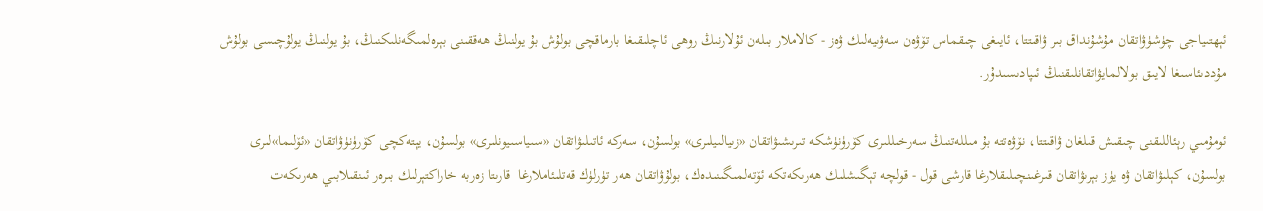ئېھتىياجى چۈشۈۋاتقان مۇشۇنداق بىر ۋاقىتتا، ئايىغى چىقماس تۆۋەن سەۋىيەلىك ۋەز - كالاملار بىلەن ئۇلارنىڭ روھى ئاچلىقىغا بارماقچى بولۇش بۇ يولنىڭ ھەققىنى بېرەلمىگەنلىكنىڭ، بۇ يولنىڭ يولۇچىسى بولۇش مۇددىئاسىغا لايىق بولالمايۋاتقانلىقنىڭ ئىپادىسىدۇر.

ئومۇمىي رېئاللىقنى چىقىش قىلغان ۋاقىتتا، نۆۋەتتە بۇ مىللەتنىڭ سەرخىللىرى كۆرۈنۈشكە تىرىشىۋاتقان «زىيالىيلىرى» بولسۇن، سەركە ئاتىلىۋاتقان «سىياسىيونلىرى» بولسۇن، يېتەكچى كۆرۈنۈۋاتقان «ئۆلىما»لىرى بولسۇن، كېلىۋاتقان ۋە يۈز بېرىۋاتقان قىرغىنچىلىقلارغا قارشى قول - قولچە تېگىشلىك ھەرىكەتكە ئۆتەلمىگىنىدەك، بولۇۋاتقان ھەر تۈرلۈك قەتلىئاملارغا  قارىتا زەربە خاراكتېرلىك بىرەر ئىنقىلابىي ھەرىكەت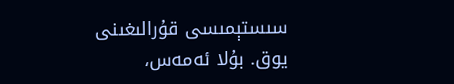سىستېمىسى قۇرالىغىنى يوق. بۇلا ئەمەس،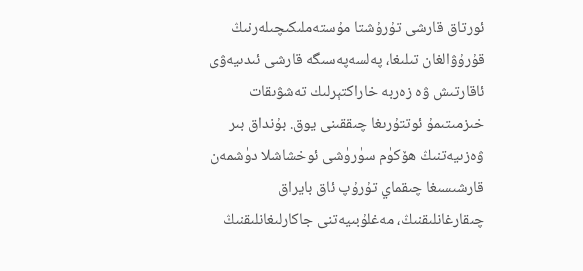ئورتاق قارشى تۇرۇشتا مۇستەملىكىچىلەرنىڭ قۇرۇۋالغان تىلىغا، پەلسەپەسىگە قارشى ئىدىيەۋى ئاقارتىش ۋە زەربە خاراكتېرلىك تەشۋىقات خىزمىتىمۇ ئوتتۇرىغا چىققىنى يوق. بۇنداق بىر ۋەزىيەتنىڭ ھۆكۈم سۈرۈشى ئوخشاشلا دۈشمەن قارشىسىغا چىقماي تۇرۇپ ئاق بايراق چىقارغانلىقنىڭ، مەغلۇبىيەتنى جاكارلىغانلىقنىڭ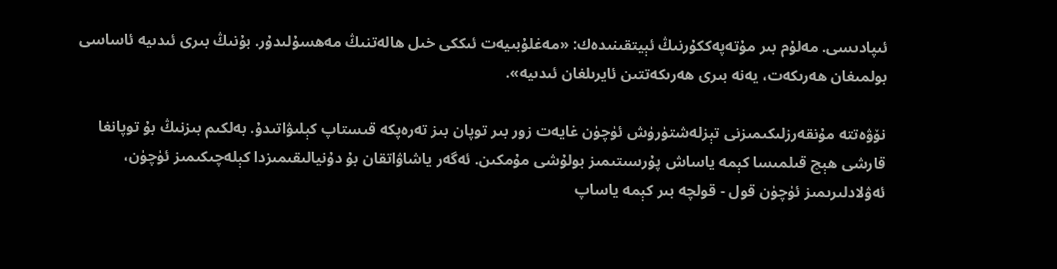ئىپادىسى. مەلۇم بىر مۇتەپەككۇرنىڭ ئېيتقىنىدەك: «مەغلۇبىيەت ئىككى خىل ھالەتنىڭ مەھسۇلىدۇر. بۇنىڭ بىرى ئىدىيە ئاساسى بولمىغان ھەرىكەت، يەنە بىرى ھەرىكەتتىن ئايرىلغان ئىدىيە».

نۆۋەتتە مۇنقەرزلىكىمىزنى تېزلەشتۈرۈش ئۈچۈن غايەت زور بىر توپان بىز تەرەپكە قىستاپ كېلىۋاتىدۇ. بەلكىم بىزنىڭ بۇ توپانغا قارشى ھېچ قىلمىسا كېمە ياساش پۇرسىتىمىز بولۇشى مۇمكىن. ئەگەر ياشاۋاتقان بۇ دۇنيالىقىمىزدا كېلەچىكىمىز ئۈچۈن، ئەۋلادلىرىمىز ئۈچۈن قول - قولچە بىر كېمە ياساپ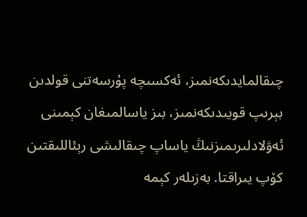چىقالمايدىكەنمىز، ئەكسىچە پۇرسەتنى قولدىن بېرىپ قويىدىكەنمىز، بىز ياسالمىغان كېمىنى ئەۋلادلىرىمىزنىڭ ياساپ چىقالىشى رېئاللىقتىن كۆپ يىراقتا. بەزىلەر كېمە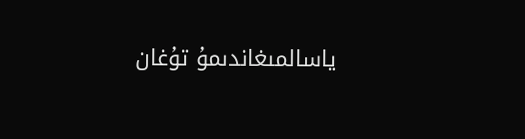ياسالمىغاندىمۇ تۇغان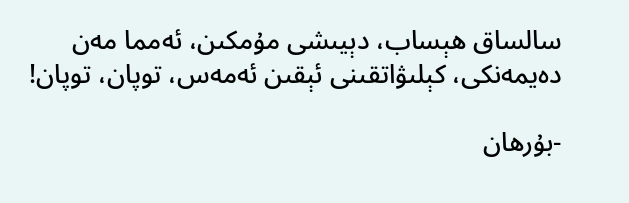سالساق ھېساب، دېيىشى مۇمكىن، ئەمما مەن دەيمەنكى، كېلىۋاتقىنى ئېقىن ئەمەس، توپان، توپان!

-بۇرھان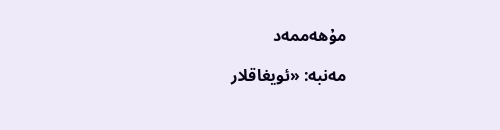مۇھەممەد

مەنبە: «ئويغاقلار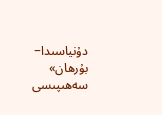دۇنياسىدا− بۇرھان» سەھىپىسى